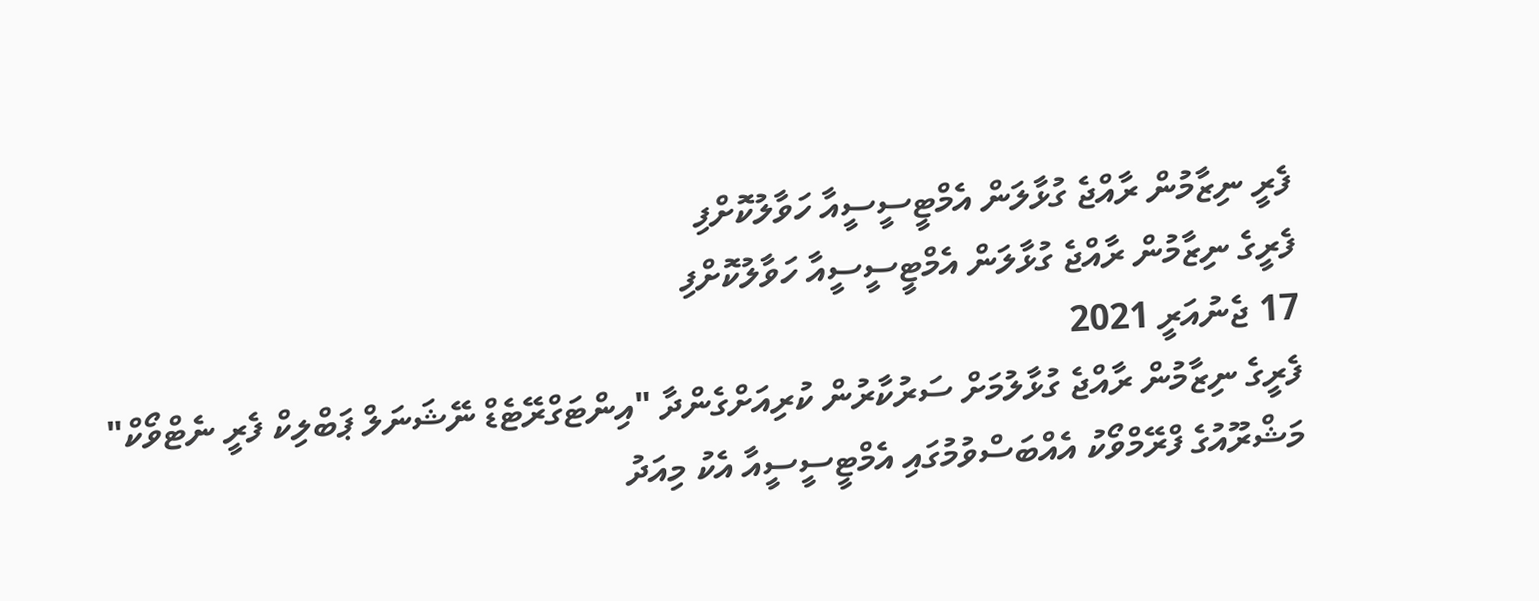ފެރީ ނިޒާމުން ރާއްޖެ ގުޅާލަން އެމްޓީސީސީއާ ހަވާލުކޮށްފި
ފެރީގެ ނިޒާމުން ރާއްޖެ ގުޅާލަން އެމްޓީސީސީއާ ހަވާލުކޮށްފި
17 ޖެނުއަރީ 2021
ފެރީގެ ނިޒާމުން ރާއްޖެ ގުޅާލުމަށް ސަރުކާރުން ކުރިއަށްގެންދާ "އިންޓަގްރޭޓެޑް ނޭޝަނަލް ޕަބްލިކް ފެރީ ނެޓްވޯކް" މަޝްރޫއުގެ ފްރޭމްވޯކު އެއްބަސްވުމުގައި އެމްޓީސީސީއާ އެކު މިއަދު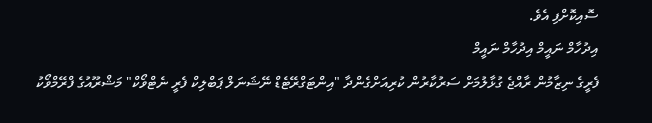ސޮއިކޮށްފި އެވެ.
އިދުހާމް ނައީމް އިދުހާމް ނައީމް
ފެރީގެ ނިޒާމުން ރާއްޖެ ގުޅާލުމަށް ސަރުކާރުން ކުރިއަށްގެންދާ "އިންޓަގްރޭޓެޑް ނޭޝަނަލް ޕަބްލިކް ފެރީ ނެޓްވޯކް" މަޝްރޫއުގެ ފްރޭމްވޯކު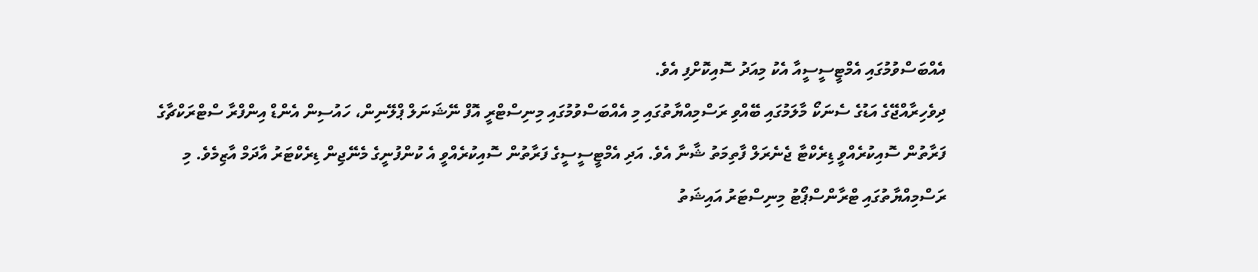އެއްބަސްވުމުގައި އެމްޓީސީސީއާ އެކު މިއަދު ސޮއިކޮށްފި އެވެ.
ދިވެހިރާއްޖޭގެ އަޑުގެ ސެނަކޯ މާލަމުގައި ބޭއްވި ރަސްމިއްޔާތުގައި މި އެއްބަސްވުމުގައި މިނިސްޓްރީ އޮފް ނޭޝަނަލް ޕްލޭނިން، ހައުސިން އެންޑް އިންފްރާ ސްޓްރަކްޗާގެ ފަރާތުން ސޮއިކުރެއްވީ ޑިރެކްޓާ ޖެނެރަލް ފާތިމަތު ޝާނާ އެވެ. އަދި އެމްޓީސީސީގެ ފަރާތުން ސޮއިކުރެއްވީ އެ ކުންފުނީގެ މެނޭޖިން ޑިރެކްޓަރު އާދަމް އާޒިމެވެ. މި ރަސްމިއްޔާތުގައި ޓްރާންސްޕޯޓު މިނިސްޓަރު އައިޝަތު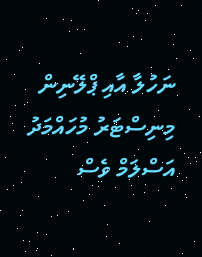ނަހުލާ އާއި ޕްލޭނިން މިނިސްޓަރު މުހައްމަދު އަސްލަމް ވެސް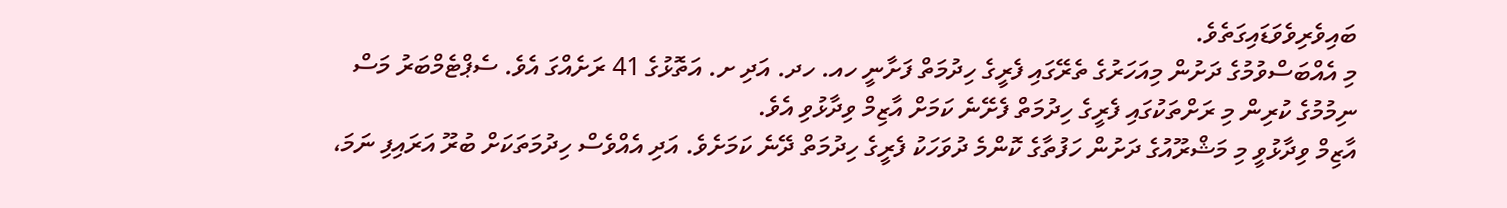ބައިވެރިވެވަޑައިގަތެވެ.
މި އެއްބަސްވުމުގެ ދަށުން މިއަހަރުގެ ތެރޭގައި ފެރީގެ ހިދުމަތް ފަށާނީ ހއ. ހދ. އަދި ށ. އަތޮޅުގެ 41 ރަށެއްގަ އެވެ. ސެޕްޓެމްބަރު މަސް ނިމުމުގެ ކުރިން މި ރަށްތަކުގައި ފެރީގެ ހިދުމަތް ފެށޭނެ ކަމަށް އާޒިމް ވިދާޅުވި އެވެ.
އާޒިމް ވިދާޅުވީ މި މަޝްރޫއުގެ ދަށުން ހަފުތާގެ ކޮންމެ ދުވަހަކު ފެރީގެ ހިދުމަތް ދޭނެ ކަމަށެވެ. އަދި އެއްވެސް ހިދުމަތަކަށް ބުރޫ އަރައިފި ނަމަ،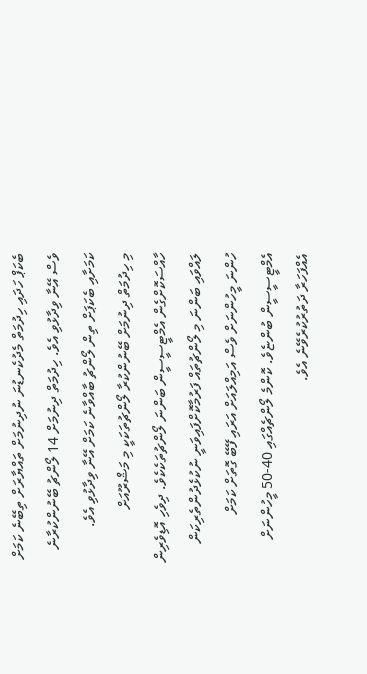ބެކަޕް ހަދައި ހިދުމަތް މެދުކެނޑުނަ ނުދިނުމަށް ތައްޔާރަށް ތިބޭނެ ކަމަށް ވެސް އޭނާ ވިދާޅުވި އެވެ. ހިދުމަތް ދިނުމަށް 14 ލޯންޗު ބޭނުންކުރާނެ ކަމަށާއި ބެކަޕަށް ތިން ލޯންޗު ބާއްވާނެ ކަމަށް އޭނާ ވިދާޅުވި އެވެ.
މި ހިދުމަތް ދިނުމަށް ބޭނުންކުރާ ލޯންޗުތަކަކީ މި މަޝްރޫއަށް ހާއްސަކޮށްގެން އެމްޓީސީސީން ބަންނަ ލޯންޗުތަކެކެވެ. ދިވެހި އޮޑިވެރިން ލައްވައި ބަންނަ މި ލޯންޗުތައް ފަރުމާކޮށްފައިވަނީ ނުކުޅެދުންތެރިކަން ހުންނަ މީހުންނަށް ވެސް އަމިއްލައަށް އަރައި ފޭބޭ ގޮތަށް ކަމަށް އެމްޓީސީސީން ބުންޏެވެ. ކޮންމެ ލޯންޗެއްގައި 40-50 މީހުންނަށް އެއްފަހަރާ ދަތުރުކުރެވޭނެ އެވެ.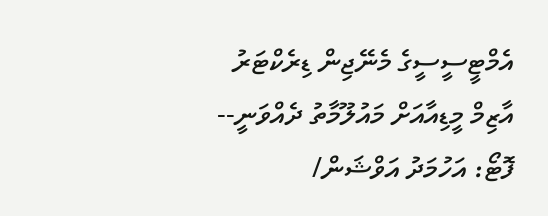އެމްޓީސީސީގެ މެނޭޖިން ޑިރެކްޓަރު އާޒިމް މީޑިއާއަށް މައުލޫމާތު ދެއްވަނީ-- ފޮޓޯ: އަހުމަދު އަވްޝަން/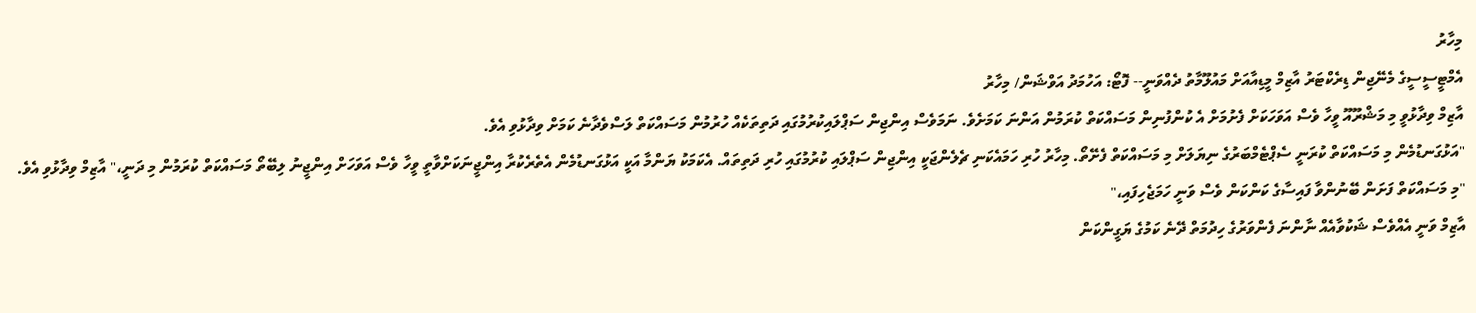މިހާރު
އެމްޓީސީސީގެ މެނޭޖިން ޑިރެކްޓަރު އާޒިމް މީޑިއާއަށް މައުލޫމާތު ދެއްވަނީ-- ފޮޓޯ: އަހުމަދު އަވްޝަން/ މިހާރު
އާޒިމް ވިދާޅުވީ މި މަޝްރޫއޫ ވީހާ ވެސް އަވަހަކަށް ފެށުމަށް އެ ކުންފުނިން މަސައްކަތް ކުރަމުން އަންނަ ކަމަށެވެ. ނަމަވެސް އިންޖިން ސަޕްލައިކުރުމުގައި ދަތިތަކެއް ހުރުމުން މަސައްކަތް ލަސްވެދާނެ ކަމަށް ވިދާޅުވި އެވެ.
"އަޅުގަނޑުމެން މި މަސައްކަތް ކުރަނީ ސެޕްޓެމްބަރުގެ ނިޔަލަށް މި މަސައްކަތް ފެށޭތޯ. މިހާރު ހުރި ހަމައެކަނި ޗެލެންޖަކީ އިންޖިން ސަޕްލައި ކުރުމުގައި ހުރި ދަތިތައް. އެކަމަކު ޔަންމާ އަކީ އަޅުގަނޑުމެން އެތެރެކުރާ އިންޖީނަކަށްވާތީ ވީހާ ވެސް އަވަހަށް އިންޖީނު ލިބޭތޯ މަސައްކަތް ކުރަމުން މި ދަނީ،" އާޒިމް ވިދާޅުވި އެވެ.
"މި މަސައްކަތް ފަށަން ބޭނުންވާ ފައިސާގެ ކަންކަން ވެސް ވަނީ ހަމަޖެހިފައި،"
އާޒިމް ވަނީ އެއްވެސް ޝަކުވާއެއް ނާންނަ ފެންވަރުގެ ހިދުމަތް ދޭނެ ކަމުގެ ޔަގީންކަން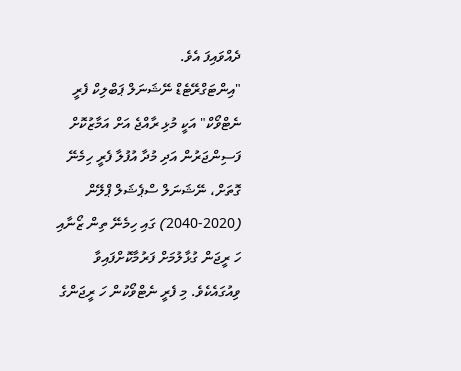ދެއްވައިފަ އެވެ.
"އިންޓަގްރޭޓެޑް ނޭޝަނަލް ޕަބްލިކް ފެރީ ނެޓްވޯކް" އަކީ މުޅި ރާއްޖެ އަށް އަމާޒުކޮށް ފަސިންޖަރުން އަދި މުދާ އުފުލާ ފެރީ ހިމެނޭ ގޮތަށް، ނޭޝަނަލް ސްޕެޝަލް ޕްލޭން (2020-2040) ގައި ހިމެނޭ ތިން ޒޯނާއި ހަ ރީޖަން ގުޅާލުމަށް ފަރުމާކޮށްފައިވާ ވިއުގައެކެވެ. މި ފެރީ ނެޓްވޯކުން ހަ ރީޖަންގެ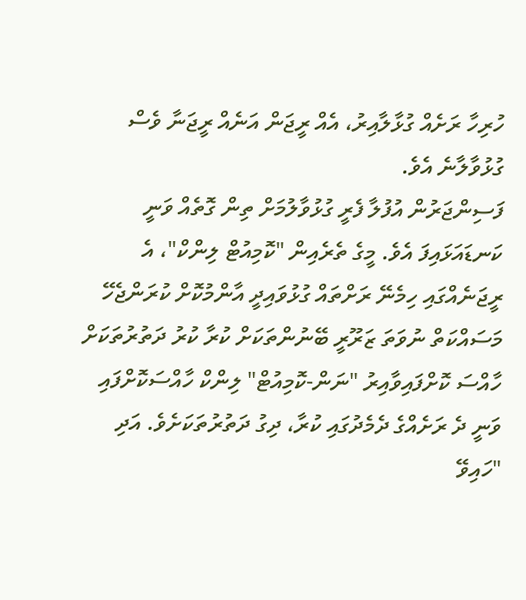ހުރިހާ ރަށެއް ގުޅާލާއިރު، އެއް ރީޖަން އަނެއް ރީޖަނާ ވެސް ގުޅުވާލާނެ އެވެ.
ފަސިންޖަރުން އުފުލާ ފެރީ ގުޅުވާލުމަށް ތިން ގޮތެއް ވަނީ ކަނޑައަޅައިފަ އެވެ. މީގެ ތެރެއިން "ކޮމިއުޓް ލިންކް"، އެ ރީޖަނެއްގައި ހިމެނޭ ރަށްތައް ގުޅުވައިދީ އާންމުކޮށް ކުރަންޖެހޭ މަސައްކަތް ނުވަތަ ޒަރޫރީ ބޭނުންތަކަށް ކުރާ ކުރު ދަތުރުތަކަށް ހާއްސަ ކޮށްފައިވާއިރު "ނަން-ކޮމިއުޓް" ލިންކް ހާއްސަކޮށްފައި ވަނީ ދެ ރަށެއްގެ ދެމެދުގައި ކުރާ، ދިގު ދަތުރުތަކަށެވެ. އަދި "ހައިވޭ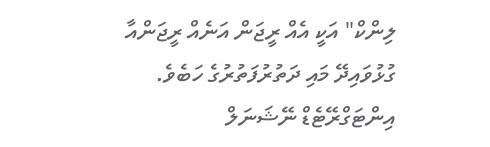ލިންކް" އަކީ އެއް ރީޖަން އަނެއް ރީޖަންއާ ގުޅުވައިދޭ މައި ދަތުރުފަތުރުގެ ހަބެވެ.
އިންޓަގްރޭޓެޑް ނޭޝަނަލް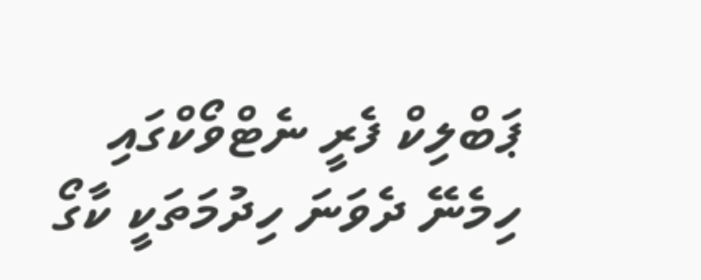ޕަބްލިކް ފެރީ ނެޓްވޯކްގައި ހިމެނޭ ދެވަނަ ހިދުމަތަކީ ކާގޯ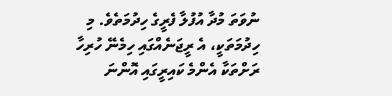ނުވަތަ މުދާ އުފުލާ ފެރީގެ ހިދުމަތެވެ. މި ހިދުމަތަކީ، އެ ރީޖަނެއްގައި ހިމެނޭ ހުރިހާ ރަށްތަކާ އެންމެ ކައިރީގައި އޮންނަ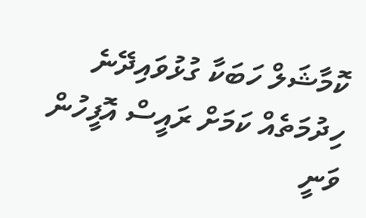ކޮމާޝަލް ހަބަކާ ގުޅުވައިދޭނެ ހިދުމަތެއް ކަމަށް ރައީސް އޮފީހުން ވަނީ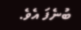ބުނެފަ އެވެ.